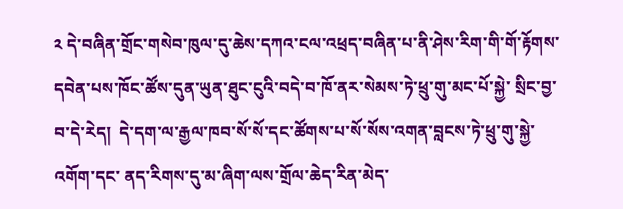༢ དེ་བཞིན་གྲོང་གསེབ་ཁུལ་དུ་ཆེས་དཀའ་ངལ་འཕྲད་བཞིན་པ་ནི་ཤེས་རིག་གི་གོ་རྟོགས་ དབེན་པས་ཁོང་ཚོས་དུན་ཡུན་ཐུང་ངུའི་བདེ་བ་ཁོ་ནར་སེམས་ཏེ་ཕྲུ་གུ་མང་པོ་སྐྱེ་ སྲིང་བྱ་བ་དེ་རེད།  དེ་དག་ལ་རྒྱལ་ཁབ་སོ་སོ་དང་ཚོགས་པ་སོ་སོས་འགན་བླངས་ཏེ་ཕྲུ་གུ་སྐྱེ་འགོག་དང་ ནད་རིགས་དུ་མ་ཞིག་ལས་གྲོལ་ཆེད་རིན་མེད་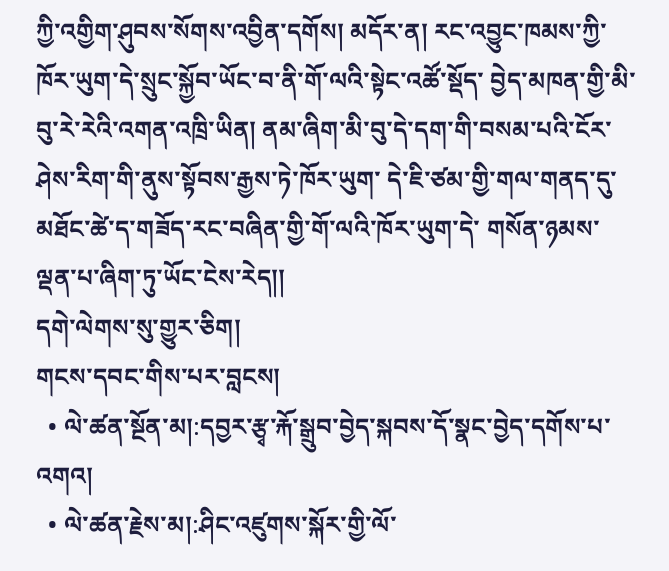ཀྱི་འགྱིག་ཤུབས་སོགས་འབྱིན་དགོས། མདོར་ན། རང་འབྱུང་ཁམས་ཀྱི་ཁོར་ཡུག་དེ་སྲུང་སྐྱོབ་ཡོང་བ་ནི་གོ་ལའི་སྟེང་འཚོ་སྡོད་ བྱེད་མཁན་གྱི་མི་བུ་རེ་རེའི་འགན་འཁྲི་ཡིན། ནམ་ཞིག་མི་བུ་དེ་དག་གི་བསམ་པའི་ངོར་ཤེས་རིག་གི་ནུས་སྟོབས་རྒྱས་ཏེ་ཁོར་ཡུག་ དེ་ཇི་ཙམ་གྱི་གལ་གནད་དུ་མཐོང་ཚེ་ད་གཟོད་རང་བཞིན་གྱི་གོ་ལའི་ཁོར་ཡུག་དེ་ གསོན་ཉམས་ལྡན་པ་ཞིག་ཏུ་ཡོང་ངེས་རེད།།
དགེ་ལེགས་སུ་གྱུར་ཅིག།
གངས་དབང་གིས་པར་བླངས།
  • ལེ་ཚན་སྔོན་མ།:དབྱར་རྩྭ་རྐོ་སྒྲུབ་བྱེད་སྐབས་དོ་སྣང་བྱེད་དགོས་པ་འགའ།
  • ལེ་ཚན་རྗེས་མ།:ཤིང་འཛུགས་སྐོར་གྱི་ལོ་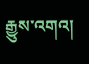རྒྱུས་འགའ།